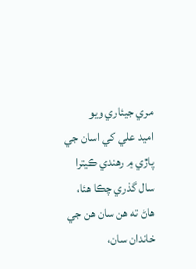مري جيئاري ويو
اميد علي کي اسان جي پاڙي ۾ رهندي ڪيترا سال گذري چڪا هئا، هاڻ ته هن سان هن جي خاندان سان،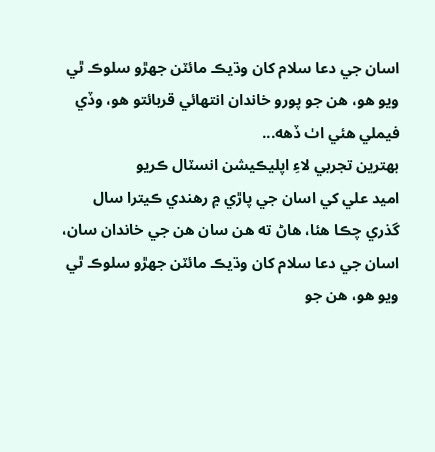اسان جي دعا سلام کان وڌيڪ مائٽن جهڙو سلوڪ ٿي ويو هو، هن جو پورو خاندان انتهائي قربائتو هو، وڏي فيملي هئي اٺ ڏهه...
بهترين تجربي لاءِ اپليڪيشن انسٽال ڪريو
اميد علي کي اسان جي پاڙي ۾ رهندي ڪيترا سال گذري چڪا هئا، هاڻ ته هن سان هن جي خاندان سان، اسان جي دعا سلام کان وڌيڪ مائٽن جهڙو سلوڪ ٿي ويو هو، هن جو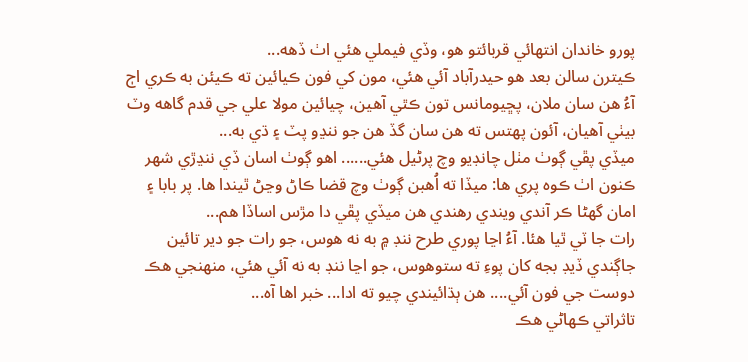پورو خاندان انتهائي قربائتو هو، وڏي فيملي هئي اٺ ڏهه...
ڪيترن سالن بعد هو حيدرآباد آئي هئي، مون کي فون ڪيائين ته ڪيئن به ڪري اڄ آءُ هن سان ملان، پڇيومانس تون ڪٿي آهين، چيائين مولا علي جي قدم گاهه وٽ بيٺي آهيان، آئون پهتس ته هن سان گڏ هن جو ننڍو پٽ ۽ ڌي به...
ميڏي پڦي ڳوٺ مٺل چانڊيو وچ پرڻيل هئي...... اهو ڳوٺ اسان ڏي ننڍڙي شهر ڪنون اٺ ڪوه پري ها: ميڏا ته اُهبن ڳوٺ وچ قضا ڪاڻ وڃڻ ٿيندا ها. پر بابا ۽ امان گهڻا ڪر آندي ويندي رهندي هن ميڏي پڦي دا مڙس اساڏا هم...
رات جا ٽي ٿيا هئا. آءُ اڃا پوري طرح ننڊ ۾ به نه هوس، جو رات جو دير تائين جاڳندي ڏيڊ بجه کان پوءِ ته ستوهوس، جو اڃا ننڊ به نه آئي هئي، منهنجي هڪ دوست جي فون آئي.... هن ٻڌائيندي چيو ته ادا... خبر اها آه...
تاثراتي ڪهاڻي هڪ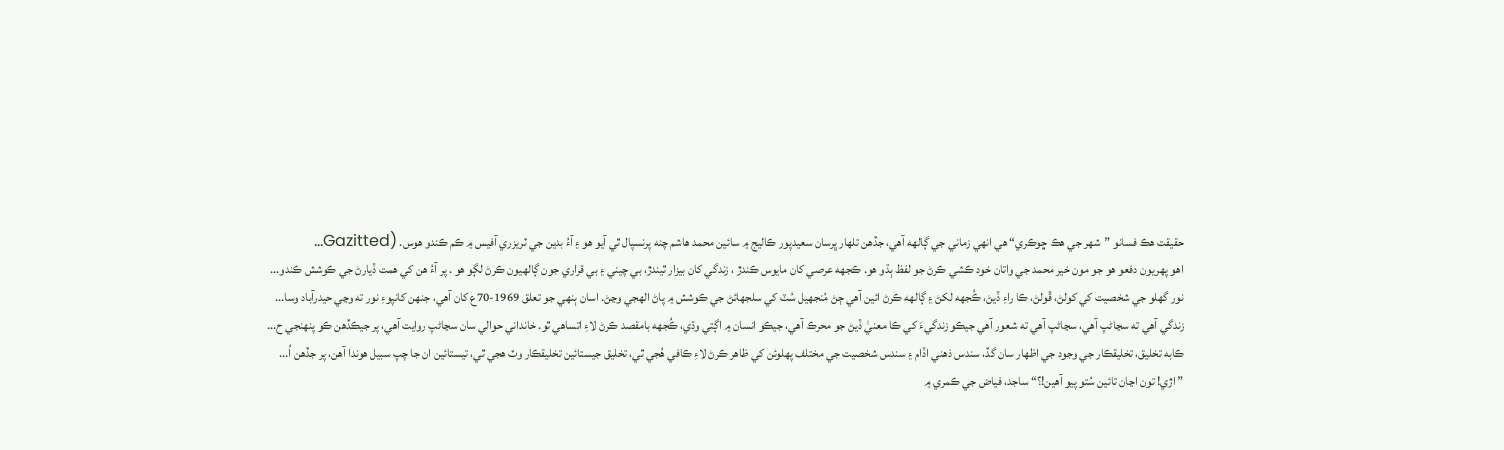حقيقت هڪ فسانو ”شهر جي هڪ ڇوڪري“ هي انهي زماني جي ڳالهه آهي، جڏهن تلهار ڀرسان سعيدپور ڪاليج ۾ سائين محمد هاشم چنه پرنسپال ٿي آيو هو ۽ آءُ بدين جي ٽريزري آفيس ۾ ڪم ڪندو هوس. (Gazitted...
اهو پهريون دفعو هو جو مون خير محمد جي واتان خود ڪشي ڪرڻ جو لفظ ٻڌو هو. ڪجهه عرصي کان مايوس ڪندڙ ، زندگي کان بيزار ٿيندڙ، بي چيني ۽ بي قراري جون ڳالهيون ڪرڻ لڳو هو . پر آءُ هن کي همت ڏيارڻ جي ڪوشش ڪندو...
نور گهلو جي شخصيت کي کولڻ، ڦولڻ، ڪا راءِ ڏيڻ، ڪُجهه لکڻ ۽ ڳالهه ڪرڻ ائين آهي ڄڻ مُنجهيل سُٽ کي سلجهائڻ جي ڪوشش ۾ پاڻ الهجي وڃڻ. اسان ٻنهي جو تعلق 1969-70ع کان آهي، جنهن کانپوءِ نور ته وڃي حيدرآباد وسا...
زندگي آهي ته سڃاڻپ آهي، سڃاڻپ آهي ته شعور آهي جيڪو زندگيءَ کي ڪا معنيٰ ڏيڻ جو محرڪ آهي، جيڪو انسان ۾ اڳتي وڌي، ڪُجهه بامقصد ڪرڻ لاءِ اتساهي ٿو. خانداني حوالي سان سڃاڻپ روايت آهي، پر جيڪڏهن ڪو پنهنجي ح...
ڪابه تخليق، تخليقڪار جي وجود جي اظهار سان گڏ، سندس ذهني اڏام ۽ سندس شخصيت جي مختلف پهلوئن کي ظاهر ڪرڻ لاءِ ڪافي هُجي ٿي، تخليق جيستائين تخليقڪار وٽ هجي ٿي، تيستائين ان جا چپ سبيل هوندا آهن، پر جڏهن اُ...
”اڙي! تون اڃان تائين سُتو پيو آهين!؟“ ساجد، فياض جي ڪمري ۾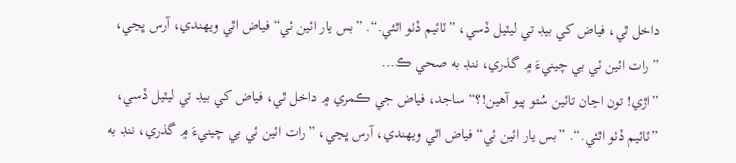داخل ٿي، فياض کي بيڊ تي ليٽيل ڏسي، ”ٽائيم ڏٺو اٿئي.“. ”بس يار ائين ئي“ فياض اٿي ويهندي، آرس ڀڃي، ”رات ائين ئي بي چينيءَ ۾ گذري، ننڊ به صحي ڪ...
”اڙي! تون اڃان تائين سُتو پيو آهين!؟“ ساجد، فياض جي ڪمري ۾ داخل ٿي، فياض کي بيڊ تي ليٽيل ڏسي، ”ٽائيم ڏٺو اٿئي.“. ”بس يار ائين ئي“ فياض اٿي ويهندي، آرس ڀڃي، ”رات ائين ئي بي چينيءَ ۾ گذري، ننڊ به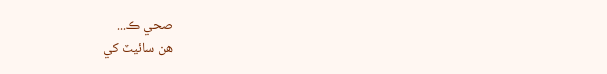صحي ڪ...
هن سائيٽ کي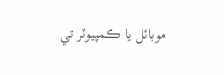موبائل يا ڪمپيوٽر تي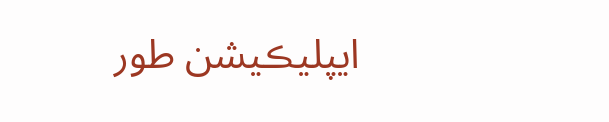ايپليڪيشن طور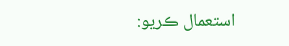استعمال ڪريو: